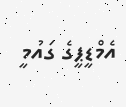އެމްޑީޕީގެ ގައުމީ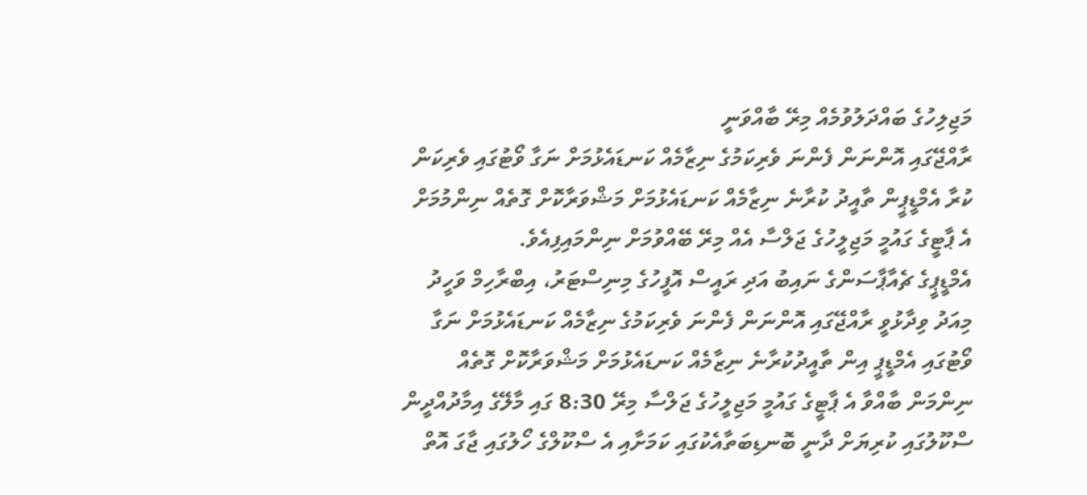މަޖިލިހުގެ ބައްދަލުވުމެއް މިރޭ ބާއްވަނީ
ރާއްޖޭގައި އޮންނަން ފެންނަ ވެރިކަމުގެ ނިޒާމެއް ކަނޑައެޅުމަށް ނަގާ ވޯޓުގައި ވެރިކަން ކުރާ އެމްޑީޕީން ތާއީދު ކުރާނެ ނިޒާމެއް ކަނޑައެޅުމަށް މަޝްވަރާކޮށް ގޮތެއް ނިންމުމަށް އެ ޕާޓީގެ ގައުމީ މަޖިލީހުގެ ޖަލްސާ އެއް މިރޭ ބޭއްވުމަށް ނިންމައިފިއެވެ.
އެމްޑީޕީގެ ޗެއާޕާސަންގެ ނައިބު އަދި ރައީސް އޮފީހުގެ މިނިސްޓަރު، އިބްރާހިމް ވަހީދު މިއަދު ވިދާޅުވީ ރާއްޖޭގައި އޮންނަން ފެންނަ ވެރިކަމުގެ ނިޒާމެއް ކަނޑައެޅުމަށް ނަގާ ވޯޓުގައި އެމްޑީޕީ އިން ތާއީދުކުރާނެ ނިޒާމެއް ކަނޑައެޅުމަށް މަޝްވަރާކޮށް ގޮތެއް ނިންމަން ބާއްވާ އެ ޕާޓީގެ ގައުމީ މަޖިލީހުގެ ޖަލްސާ މިރޭ 8:30 ގައި މާލޭގެ އިމާދުއްދީން ސްކޫލުގައި ކުރިޔަށް ދާނީ ބޮނޑިބަތާއެކުގައި ކަމަށާއި އެ ސްކޫލްގެ ހޯލުގައި ޖާގަ އޮތް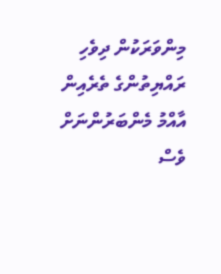މިންވަރަކުން ދިވެހި ރައްޔިތުންގެ ތެރެއިން އާއްމު މެންބަރުންނަށް ވެސް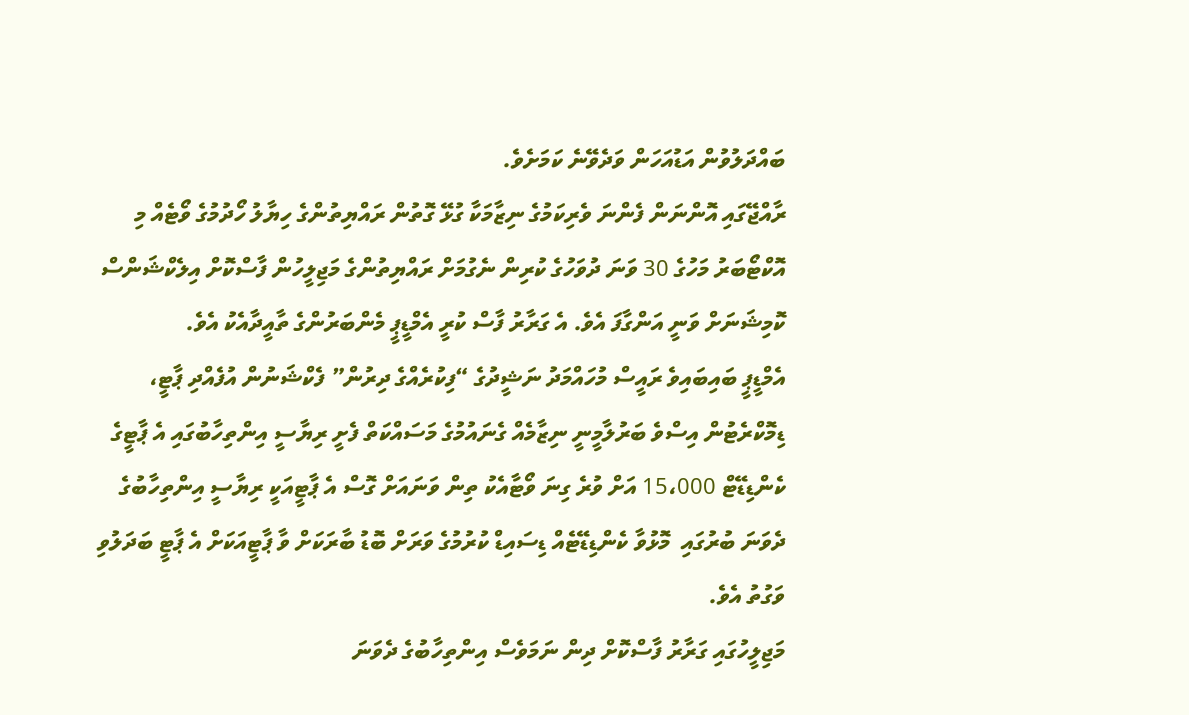ބައްދަލުވުން އަޑުއަހަން ވަދެވޭނެ ކަމަށެވެ.
ރާއްޖޭގައި އޮންނަން ފެންނަ ވެރިކަމުގެ ނިޒާމަކާ ގުޅޭ ގޮތުން ރައްޔިތުންގެ ހިޔާލު ހޯދުމުގެ ވޯޓެއް މި އޮކްޓޯބަރު މަހުގެ 30 ވަނަ ދުވަހުގެ ކުރިން ނެގުމަށް ރައްޔިތުންގެ މަޖިލީހުން ފާސްކޮށް އިލެކްޝަންސް ކޮމިޝަނަށް ވަނީ އަންގާފަ އެވެ. އެ ގަރާރު ފާސް ކުރީ އެމްޑީޕީ މެންބަރުންގެ ތާއީދާއެކު އެވެ.
އެމްޑީޕީ ބައިބައިވެ ރައީސް މުހައްމަދު ނަޝީދުގެ “ފިކުރެއްގެ ދިރުން” ފެކްޝަނުން އުފެއްދި ޕާޓީ، ޑިމޮކްރެޓުން އިސްވެ ބަރުލާމީނީ ނިޒާމެއް ގެނައުމުގެ މަސައްކަތް ފެށީ ރިޔާސީ އިންތިހާބުގައި އެ ޕާޓީގެ ކެންޑިޑޭޓް 15،000 އަށް ވުރެ ގިނަ ވޯޓާއެކު ތިން ވަނައަށް ގޮސް އެ ޕާޓީއަކީ ރިޔާސީ އިންތިހާބުގެ ދެވަނަ ބުރުގައި  މޮޅުވާ ކެންޑިޑޭޓެއް ޑިސައިޑް ކުރުމުގެ ވަރަށް ބޮޑު ބާރަކަށް ވާ ޕާޓީއަކަށް އެ ޕާޓީ ބަދަލުވި ވަގުތު އެވެ.
މަޖިލީހުގައި ގަރާރު ފާސްކޮށް ދިން ނަމަވެސް އިންތިހާބުގެ ދެވަނަ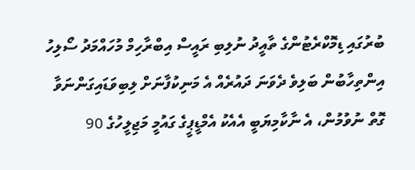ބުރުގައި ޑިމޮކްރެޓުންގެ ތާއީދު ނުލިބި ރައީސް އިބްރާހިމް މުހައްމަދު ސޯލިހު އިންތިހާބުން ބަލިވެ ދެވަނަ ދައުރެއް އެ މަނިކުފާނަށް ލިބިވަޑައިގަންނަވާ ގޮތް ނުވުމުން، އެ ނާކާމިޔަބީ އެއެކު އެމްޑީޕީގެ ގައުމީ މަޖިލީހުގެ 90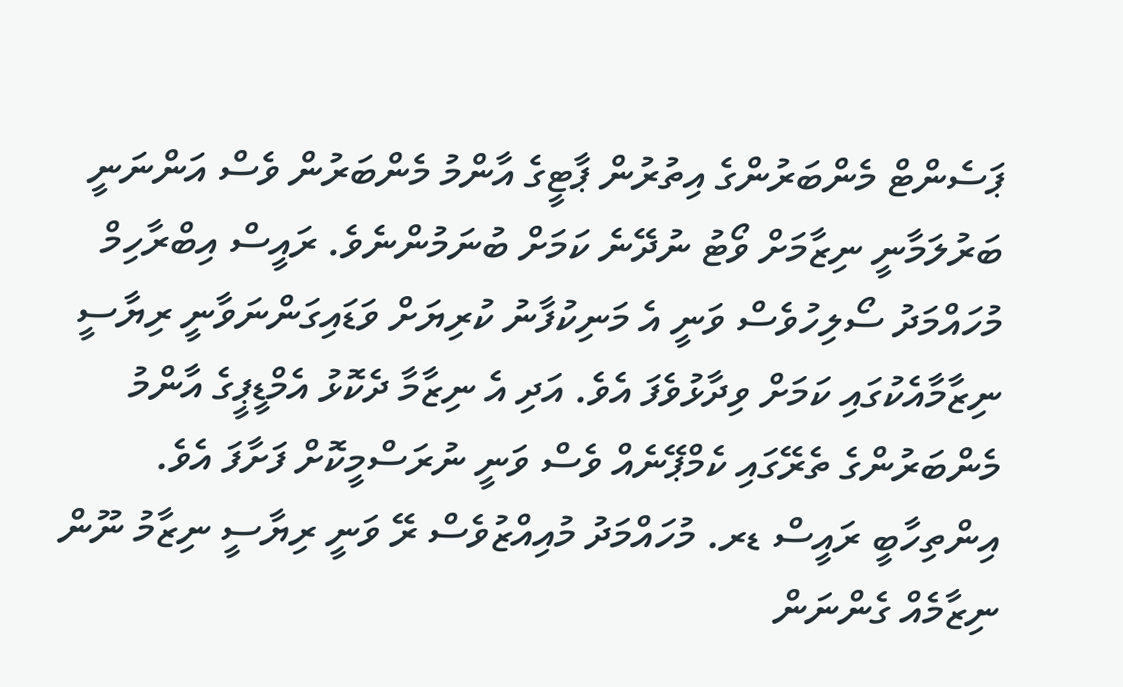ޕަސެންޓް މެންބަރުންގެ އިތުރުން ޕާޓީގެ އާންމު މެންބަރުން ވެސް އަންނަނީ ބަރުލަމާނީ ނިޒާމަށް ވޯޓު ނުދޭނެ ކަމަށް ބުނަމުންނެވެ. ރައީސް އިބްރާހިމް މުހައްމަދު ސޯލިހުވެސް ވަނީ އެ މަނިކުފާނު ކުރިޔަށް ވަޑައިގަންނަވާނީ ރިޔާސީ ނިޒާމާއެކުގައި ކަމަށް ވިދާޅުވެފަ އެވެ. އަދި އެ ނިޒާމާ ދެކޮޅު އެމްޑީޕީގެ އާންމު މެންބަރުންގެ ތެރޭގައި ކެމްޕޭނެއް ވެސް ވަނީ ނުރަސްމީކޮށް ފަށާފަ އެވެ.
އިންތިހާބީ ރައީސް ޑރ. މުހައްމަދު މުއިއްޒުވެސް ރޭ ވަނީ ރިޔާސީ ނިޒާމު ނޫން ނިޒާމެއް ގެންނަން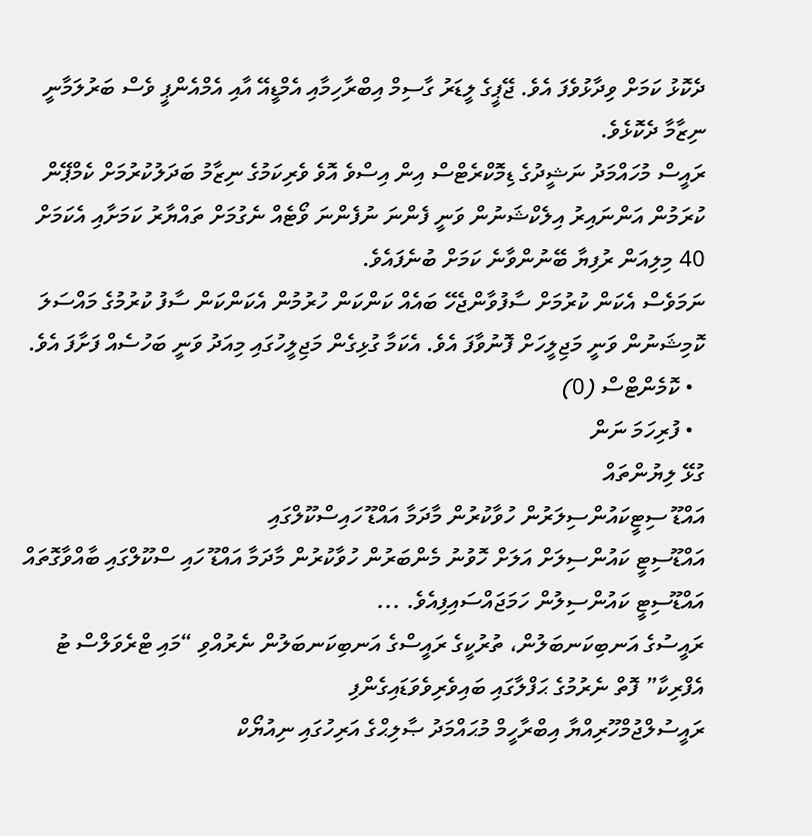ދެކޮޅު ކަމަށް ވިދާޅުވެފަ އެވެ. ޖޭޕީގެ ލީޑަރު ގާސިމް އިބްރާހިމާއި އެމްޑީއޭ އާއި އެމްއެންޕީ ވެސް ބަރުލަމާނީ ނިޒާމާ ދެކޮޅެވެ.
ރައީސް މުހައްމަދު ނަޝީދުގެ ޑިމޮކްރެޓްސް އިން އިސްވެ އޮވެ ވެރިކަމުގެ ނިޒާމު ބަދަލުކުރުމަށް ކެމްޕޭން ކުރަމުން އަންނައިރު އިލެކްޝަނުން ވަނީ ފެންނަ ނުފެންނަ ވޯޓެއް ނެގުމަށް ތައްޔާރު ކަމަށާއި އެކަމަށް 40 މިލިއަން ރުފިޔާ ބޭނުންވާނެ ކަމަށް ބުނެފައެވެ.
ނަމަވެސް އެކަން ކުރުމަށް ސާފުވާންޖެހޭ ބައެއް ކަންކަން ހުރުމުން އެކަންކަން ސާފު ކުރުމުގެ މައްސަލަ ކޮމިޝަނުން ވަނީ މަޖިލީހަށް ފޮނުވާފަ އެވެ. އެކަމާ ގުޅިގެން މަޖިލީހުގައި މިއަދު ވަނީ ބަހުސެއް ފަށާފަ އެވެ.
  • ކޮމެންޓްސް (0)
  • ފުރިހަމަ ނަން
ގުޅޭ ލިޔުންތައް
އައްޑޫ ސިޓީކައުންސިލަރުން ހުވާކުރުން މާދަމާ އައްޑޫ ހައިސްކޫލްގައި
އައްޑޫސިޓީ ކައުންސިލަށް އަލަށް ހޮވުނު މެންބަރުން ހުވާކުރުން މާދަމާ އައްޑޫ ހައި ސްކޫލްގައި ބާއްވާގޮތައް އައްޑޫސިޓީ ކައުންސިލުން ހަމަޖައްސައިފިއެވެ. ...
ރައީސުގެ އަނބިކަނބަލުން، ތުރުކީގެ ރައީސްގެ އަނބިކަނބަލުން ނެރުއްވި “މައި ޓްރެވަލްސް ޓު އެފްރިކާ” ފޮތް ނެރުމުގެ ޙަފްލާގައި ބައިވެރިވެވަޑައިގެންފި
ރައީސުލްޖުމްހޫރިއްޔާ އިބްރާހީމް މުޙައްމަދު ޞާލިޙްގެ އަރިހުގައި ނިއުޔޯކް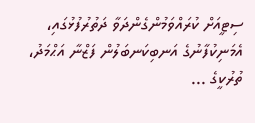ސިޓީއަށް ކުރައްވަމުންގެންދަވާ ދަތުރުފުޅުގައި، އެމަނިކުފާނުގެ އަނބިކަނބަލުން ފަޒްނާ އަޙްމަދު، ތުރުކީގެ ...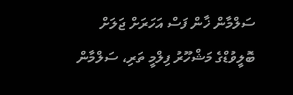ސަލްމާން ޚާން ފަސް އަހަރަށް ޖަލަށް
ބޮލީވުޑްގެ މަޝްހޫރު ފިލްމީ ތަރި، ސަލްމާން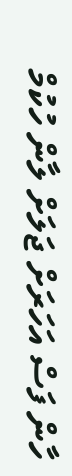ހާން ފަސް އަހަރަށް ޖަލަށް ލާން ހުކުމް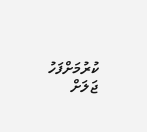ކުރުމަށްފަހު ޖަލަށް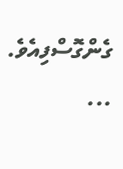ގެންގޮސްފިއެވެ. ...